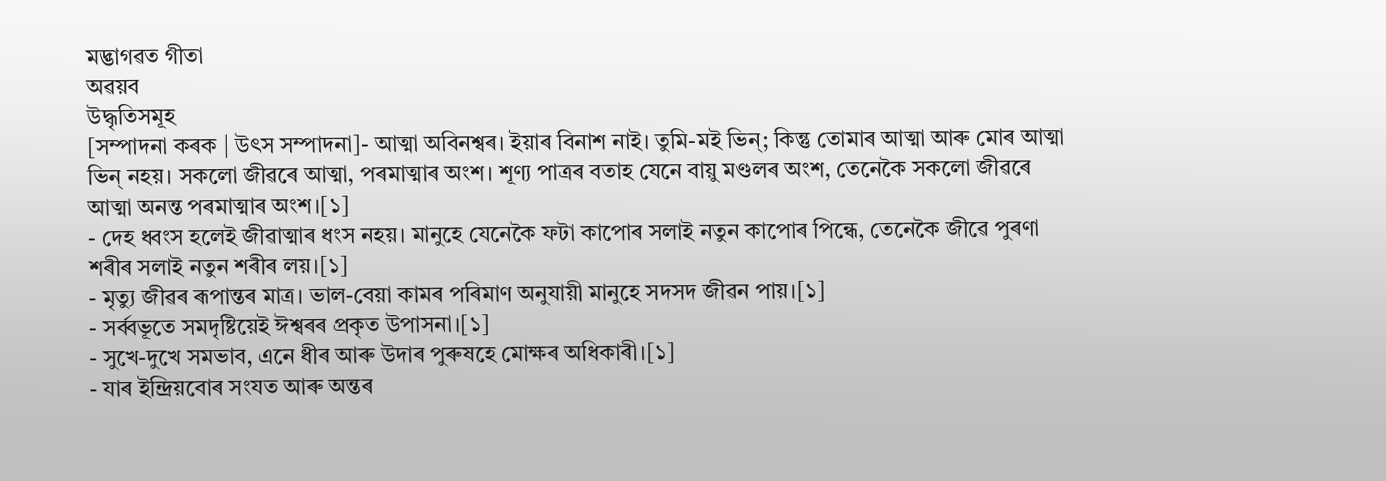মদ্ভাগৱত গীতা
অৱয়ব
উদ্ধৃতিসমূহ
[সম্পাদনা কৰক | উৎস সম্পাদনা]- আত্মা অবিনশ্বৰ। ইয়াৰ বিনাশ নাই। তুমি-মই ভিন্; কিন্তু তোমাৰ আত্মা আৰু মোৰ আত্মা ভিন্ নহয়। সকলো জীৱৰে আত্মা, পৰমাত্মাৰ অংশ। শূণ্য পাত্ৰৰ বতাহ যেনে বায়ু মণ্ডলৰ অংশ, তেনেকৈ সকলো জীৱৰে আত্মা অনন্ত পৰমাত্মাৰ অংশ।[১]
- দেহ ধ্বংস হলেই জীৱাত্মাৰ ধংস নহয়। মানুহে যেনেকৈ ফটা কাপোৰ সলাই নতুন কাপোৰ পিন্ধে, তেনেকৈ জীৱে পুৰণা শৰীৰ সলাই নতুন শৰীৰ লয়।[১]
- মৃত্যু জীৱৰ ৰূপান্তৰ মাত্ৰ। ভাল-বেয়া কামৰ পৰিমাণ অনুযায়ী মানুহে সদসদ জীৱন পায়।[১]
- সৰ্ব্বভূতে সমদৃষ্টিয়েই ঈশ্বৰৰ প্ৰকৃত উপাসনা।[১]
- সুখে-দুখে সমভাব, এনে ধীৰ আৰু উদাৰ পুৰুষহে মোক্ষৰ অধিকাৰী।[১]
- যাৰ ইন্দ্ৰিয়বোৰ সংযত আৰু অন্তৰ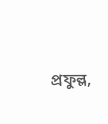প্ৰফুল্ল,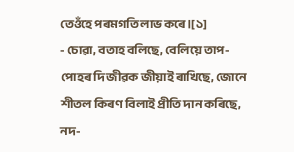তেওঁহে পৰমগতি লাভ কৰে।[১]
- চোৱা, বতাহ বলিছে, বেলিয়ে তাপ-পোহৰ দি জীৱক জীয়াই ৰাখিছে, জোনে শীতল কিৰণ বিলাই প্ৰীতি দান কৰিছে, নদ-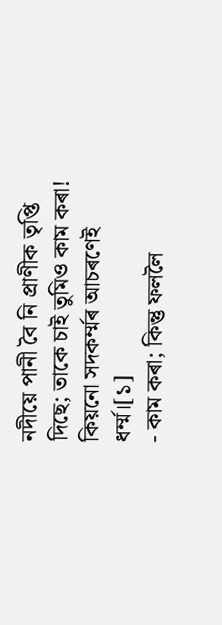নদীয়ে পানী বৈ নি প্ৰাণীক তৃপ্তি দিছে; তাকে চাই তুমিও কাম কৰা! কিয়নো সদকৰ্ম্মৰ আচৰণেই ধৰ্ম্ম।[১]
- কাম কৰা; কিন্তু ফললৈ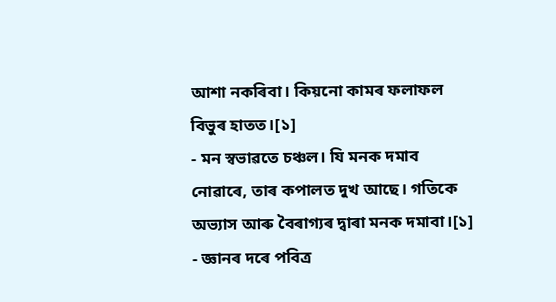আশা নকৰিবা। কিয়নো কামৰ ফলাফল বিভুৰ হাতত।[১]
- মন স্বভাৱতে চঞ্চল। যি মনক দমাব নোৱাৰে, তাৰ কপালত দুখ আছে। গতিকে অভ্যাস আৰু বৈৰাগ্যৰ দ্বাৰা মনক দমাবা।[১]
- জ্ঞানৰ দৰে পবিত্ৰ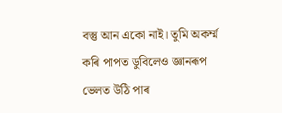বস্তু আন একো নাই। তুমি অকৰ্ম্ম কৰি পাপত ডুবিলেও জ্ঞানৰূপ ভেলত উঠি পাৰ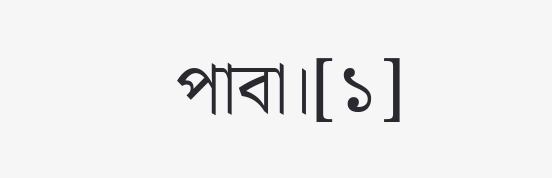পাবা।[১]